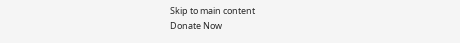Skip to main content
Donate Now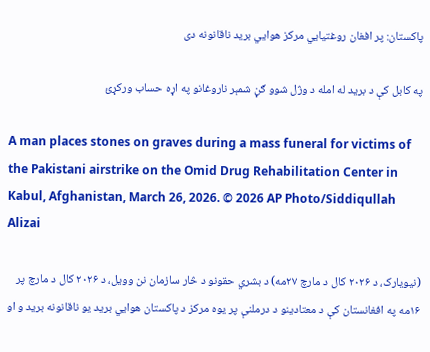پاکستان: پر افغان روغتیايي مرکز هوايي برید ناقانونه دی

په کابل کې د برید له امله د وژل شوو ګڼ شمېر ناروغانو په اړه حساب ورکړئ

A man places stones on graves during a mass funeral for victims of the Pakistani airstrike on the Omid Drug Rehabilitation Center in Kabul, Afghanistan, March 26, 2026. © 2026 AP Photo/Siddiqullah Alizai

(نیویارک، د ۲۰۲۶ کال د مارچ ۲۷مه) د بشري حقونو د څار سازمان نن وویل، د ۲۰۲۶ کال د مارچ پر ۱۶مه په افغانستان کې د معتادینو د درملنې پر یوه مرکز د پاکستان هوايي برید یو ناقانونه برید و او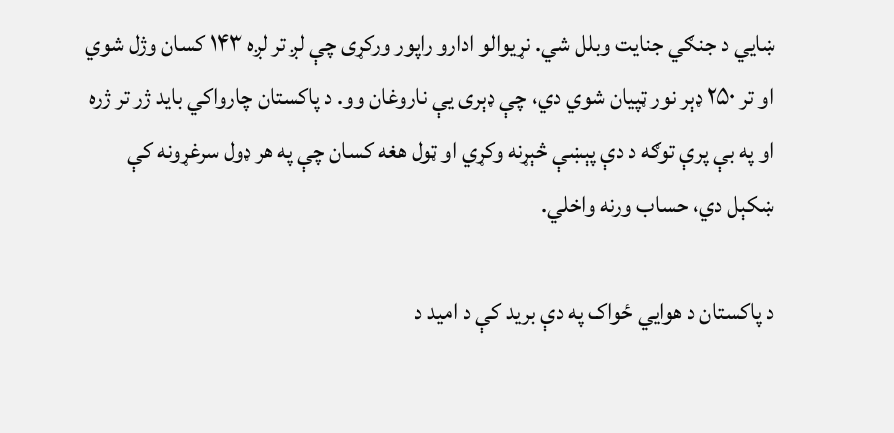ښايي د جنګي جنایت وبلل شي. نړیوالو ادارو راپور ورکړی چې لږ تر لږه ۱۴۳ کسان وژل شوي او تر ۲۵۰ ډېر نور ټپیان شوي دي، چې ډېری یې ناروغان وو. د پاکستان چارواکي باید ژر تر ژره او په بې پرې توګه د دې پېښې څېړنه وکړي او ټول هغه کسان چې په هر ډول سرغړونه کې ښکېل دي، حساب ورنه واخلي.

د پاکستان د هوايي ځواک په دې برید کې د امید د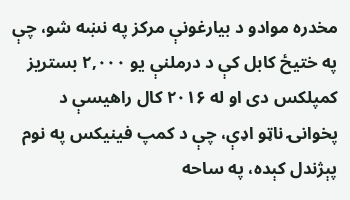مخدره موادو د بیارغونې مرکز په نښه شو، چې په ختیځ کابل کې د درملنې یو ۲,۰۰۰ بستریز کمپلکس دی او له ۲۰۱۶ کال راهیسې د پخوانۍ ناټو اډې، چې د کمپ فینیکس په نوم پېژندل کېده، په ساحه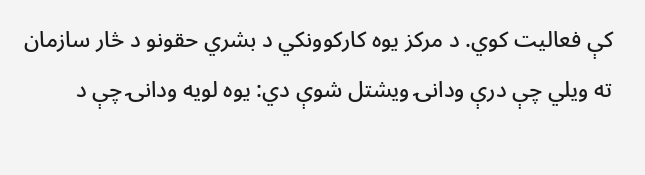کې فعالیت کوي. د مرکز یوه کارکوونکي د بشري حقونو د څار سازمان ته ویلي چې درې ودانۍ ویشتل شوې دي: یوه لویه ودانۍ چې د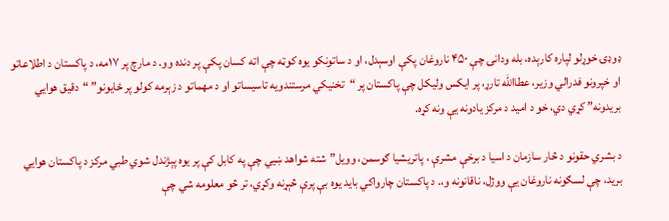ډوډۍ خوړلو لپاره کارېده، بله ودانۍ چې ۴۵۰ ناروغان پکې اوسېدل، او د ساتونکو یوه کوټه چې اته کسان پکې پر دنده وو. د مارچ پر ۱۷مه، د پاکستان د اطلاعاتو او خپرونو فدرالي وزیر، عطاالله تارړ، پر ایکس ولیکل چې پاکستان پر “تخنیکي مرستندویه تاسیساتو او د مهماتو د زېرمه کولو پر ځایونو” “دقیق هوايي بریدونه” کړي دي، خو د امید د مرکز یادونه یې ونه کړه.

د بشري حقونو د څار سازمان د اسیا د برخې مشرې ، پاتریشیا ګوسمن، وویل”شته شواهد ښيي چې په کابل کې پر یوه پېژندل شوي طبي مرکز د پاکستان هوايي برید، چې لسګونه ناروغان یې ووژل، ناقانونه و،. د پاکستان چارواکي باید یوه بې پرې څېړنه وکړي، تر څو معلومه شي چې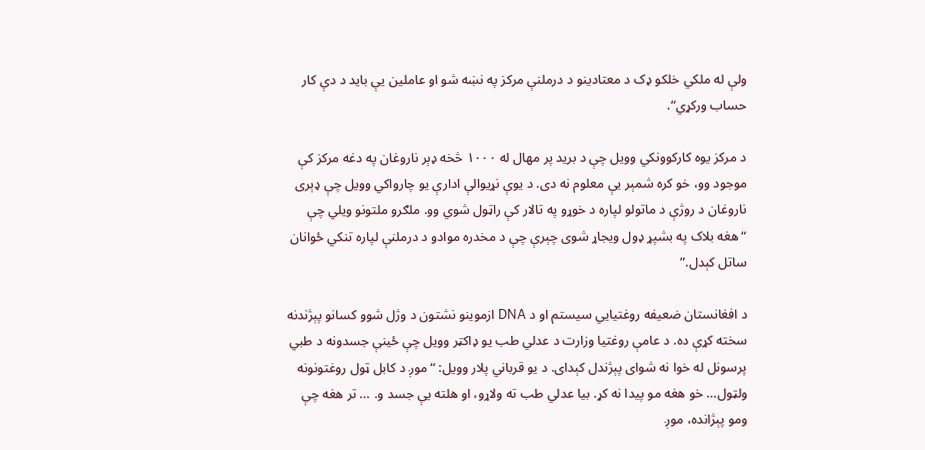ولې له ملکي خلکو ډک د معتادینو د درملنې مرکز په نښه شو او عاملین یې باید د دې کار حساب ورکړي“.

د مرکز یوه کارکوونکي وویل چې د برید پر مهال له ۱۰۰۰ څخه ډېر ناروغان په دغه مرکز کې موجود وو، خو کره شمېر یې معلوم نه دی. د یوې نړیوالې ادارې یو چارواکي وویل چې ډېری ناروغان د روژې د ماتولو لپاره د خوړو په تالار کې راټول شوي وو. ملګرو ملتونو ویلي چې “هغه بلاک په بشپړ ډول ویجاړ شوی چېرې چې د مخدره موادو د درملنې لپاره تنکي ځوانان ساتل کېدل.”

د افغانستان ضعیفه روغتیايي سیستم او د DNA ازموینو نشتون د وژل شوو کسانو پېژندنه سخته کړې ده. د عامې روغتیا وزارت د عدلي طب یو ډاکټر وویل چې ځینې جسدونه د طبي پرسونل له خوا نه شوای پېژندل کېدای. د یو قرباني پلار وویل: “موږ د کابل ټول روغتونونه ولټول… خو هغه مو پیدا نه کړ. بیا عدلي طب ته ولاړو، او هلته یې جسد و. … تر هغه چې ومو پېژانده، موږ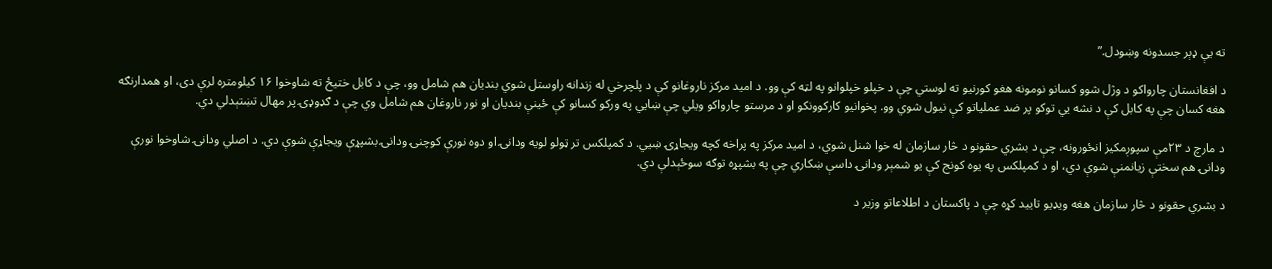ته یې ډېر جسدونه وښودل.”

د افغانستان چارواکو د وژل شوو کسانو نومونه هغو کورنیو ته لوستي چې د خپلو خپلوانو په لټه کې وو. د امید مرکز ناروغانو کې د پلچرخي له زندانه راوستل شوي بندیان هم شامل وو، چې د کابل ختیځ ته شاوخوا ۱۶ کیلومتره لرې دی، او همدارنګه هغه کسان چې په کابل کې د نشه يي توکو پر ضد عملیاتو کې نیول شوي وو. پخوانیو کارکوونکو او د مرستو چارواکو ویلي چې ښايي په ورکو کسانو کې ځینې بندیان او نور ناروغان هم شامل وي چې د ګډوډۍ پر مهال تښتېدلي دي.

د مارچ د ۲۳مې سپوږمکيز انځورونه، چې د بشري حقونو د څار سازمان له خوا شنل شوي، د امید مرکز په پراخه کچه ویجاړۍ ښيي. د کمپلکس تر ټولو لویه ودانۍ او دوه نورې کوچنۍ ودانۍ بشپړې ویجاړې شوې دي. د اصلي ودانۍ شاوخوا نورې ودانۍ هم سختې زیانمنې شوې دي، او د کمپلکس په یوه کونج کې یو شمېر ودانۍ داسې ښکاري چې په بشپړه توګه سوځېدلې دي.

د بشري حقونو د څار سازمان هغه ویډیو تایید کړه چې د پاکستان د اطلاعاتو وزیر د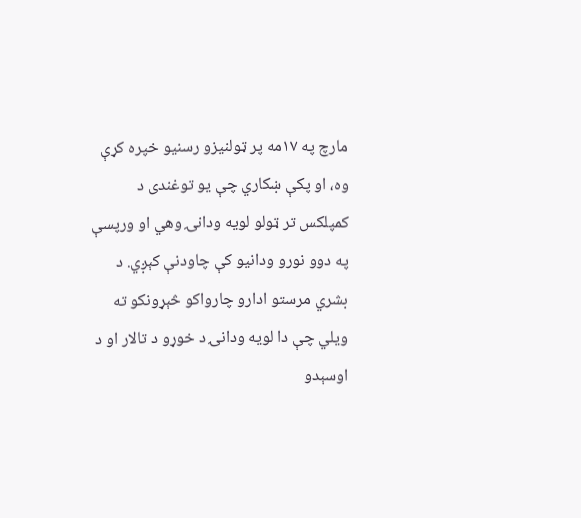مارچ په ۱۷مه پر ټولنیزو رسنیو خپره کړې وه، او پکې ښکاري چې یو توغندی د کمپلکس تر ټولو لویه ودانۍ وهي او ورپسې په دوو نورو ودانیو کې چاودنې کېږي. د بشري مرستو ادارو چارواکو څېړونکو ته ویلي چې دا لویه ودانۍ د خوړو د تالار او د اوسېدو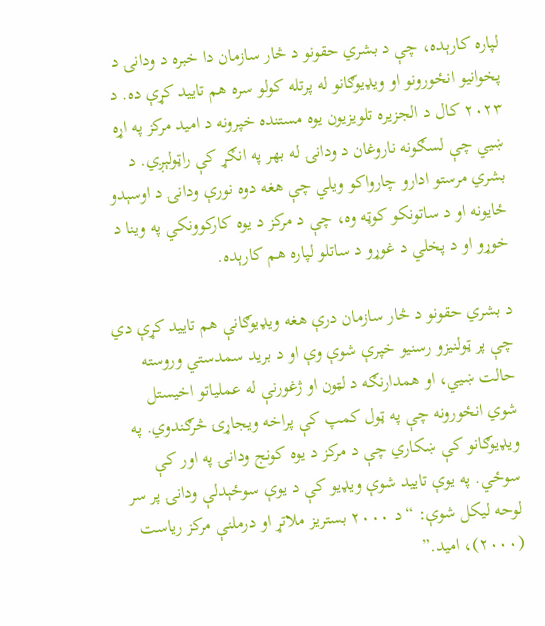لپاره کارېده، چې د بشري حقونو د څار سازمان دا خبره د ودانۍ د پخوانیو انځورونو او ویډیوګانو له پرتله کولو سره هم تایید کړې ده. د ۲۰۲۳ کال د الجزیره تلویزیون یوه مستنده خپرونه د امید مرکز په اړه ښيي چې لسګونه ناروغان د ودانۍ له بهر په انګړ کې راټولېږي. د بشري مرستو ادارو چارواکو ویلي چې هغه دوه نورې ودانۍ د اوسېدو ځایونه او د ساتونکو کوټه وه، چې د مرکز د یوه کارکوونکي په وینا د خوړو او د پخلي د غوړو د ساتلو لپاره هم کارېده.

د بشري حقونو د څار سازمان درې هغه ویډیوګانې هم تایید کړې دي چې پر ټولنیزو رسنیو خپرې شوې وې او د برید سمدستي وروسته حالت ښيي، او همدارنګه د لټون او ژغورنې له عملیاتو اخیستل شوي انځورونه چې په ټول کمپ کې پراخه ویجاړۍ څرګندوي. په ویډیوګانو کې ښکاري چې د مرکز د یوه کونج ودانۍ په اور کې سوځي. په یوې تایید شوې ویډیو کې د یوې سوځېدلې ودانۍ پر سر لوحه لیکل شوې: “د ۲۰۰۰ بستریز ملاتړ او درملنې مرکز ریاست (۲۰۰۰)، امید.”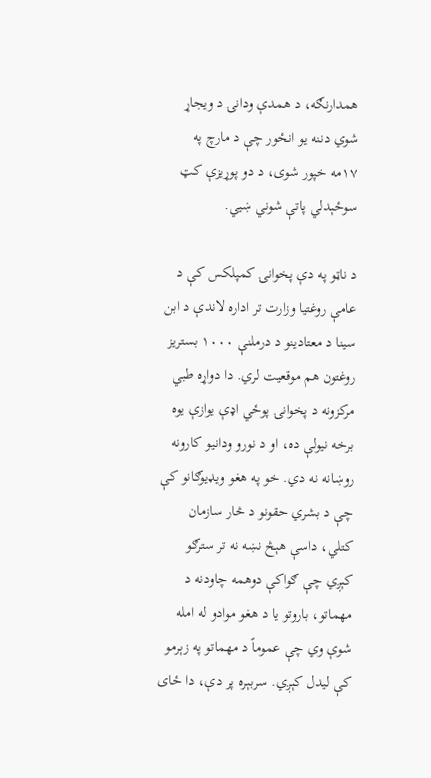همدارنګه، د همدې ودانۍ د ویجاړ شوي دننه یو انځور چې د مارچ په ۱۷مه خپور شوی، د دو پوړیزې کټ سوځېدلي پاتې شوني ښيي.

د ناټو په دې پخوانۍ کمپلکس کې د عامې روغتیا وزارت تر اداره لاندې د ابن سینا د معتادینو د درملنې ۱۰۰۰ بستریز روغتون هم موقعیت لري. دا دواړه طبي مرکزونه د پخوانۍ پوځي اډې یوازې یوه برخه نیولې ده، او د نورو ودانیو کارونه روښانه نه دي. خو په هغو ویډیوګانو کې چې د بشري حقونو د څار سازمان کتلي، داسې هېڅ نښه نه تر سترګو کېږي چې ګواکې دوهمه چاودنه د مهماتو، باروتو یا د هغو موادو له امله شوې وي چې عموماً د مهماتو په زېرمو کې لیدل کېږي. سربېره پر دې، دا ځای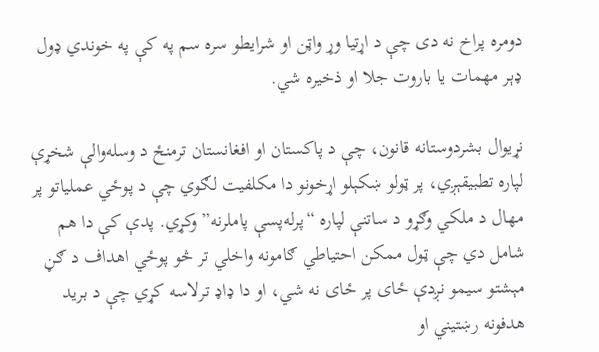دومره پراخ نه دی چې د اړتیا وړ واټن او شرایطو سره سم په کې په خوندي ډول ډېر مهمات یا باروت جلا او ذخیره شي.

نړیوال بشردوستانه قانون، چې د پاکستان او افغانستان ترمنځ د وسله‌والې شخړې لپاره تطبیقېږي، پر ټولو ښکېلو اړخونو دا مکلفیت لګوي چې د پوځي عملیاتو پر مهال د ملکي وګړو د ساتنې لپاره “پرله‌پسې پاملرنه” وکړي. پدې کې دا هم شامل دي چې ټول ممکن احتیاطي ګامونه واخلي تر څو پوځي اهداف د ګڼ مېشتو سیمو نږدې ځای پر ځای نه شي، او دا ډاډ ترلاسه کړي چې د برید هدفونه رښتیني او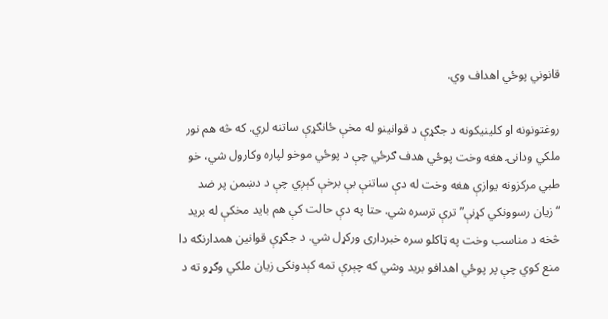قانوني پوځي اهداف وي.

روغتونونه او کلینیکونه د جګړې د قوانینو له مخې ځانګړې ساتنه لري. که څه هم نور ملکي ودانۍ هغه وخت پوځي هدف ګرځي چې د پوځي موخو لپاره وکارول شي، خو طبي مرکزونه یوازې هغه وخت له دې ساتنې بې برخې کېږي چې د دښمن پر ضد “زیان رسوونکي کړنې” ترې ترسره شي. حتا په دې حالت کې هم باید مخکې له برید څخه د مناسب وخت په ټاکلو سره خبرداری ورکړل شي. د جګړې قوانین همدارنګه دا منع کوي چې پر پوځي اهدافو برید وشي که چېرې تمه کېدونکی زیان ملکي وګړو ته د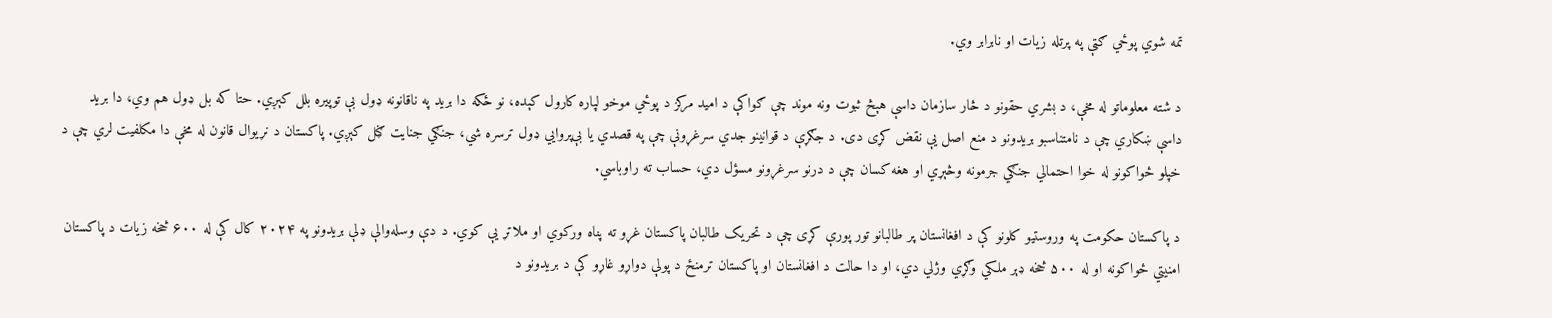تمه شوي پوځي ګټې په پرتله زیات او نابرابر وي.

د شته معلوماتو له مخې، د بشري حقونو د څار سازمان داسې هېڅ ثبوت ونه موند چې ګواکې د امید مرکز د پوځي موخو لپاره کارول کېده، نو ځکه دا برید په ناقانونه ډول بې توپیره بلل کېږي. حتا که بل ډول هم وي، دا برید داسې ښکاري چې د نامتناسبو بریدونو د منع اصل یې نقض کړی دی. د جګړې د قوانینو جدي سرغړونې چې په قصدي یا بې‌پروایي ډول ترسره شي، جنګي جنایت ګڼل کېږي. پاکستان د نړیوال قانون له مخې دا مکلفیت لري چې د خپلو ځواکونو له خوا احتمالي جنګي جرمونه وڅېړي او هغه کسان چې د درنو سرغړونو مسؤل دي، حساب ته راوباسي.

د پاکستان حکومت په وروستیو کلونو کې د افغانستان پر طالبانو تور پورې کړی چې د تحریک طالبان پاکستان غړو ته پناه ورکوي او ملاتړ یې کوي. د دې وسله‌والې ډلې بریدونو په ۲۰۲۴ کال کې له ۶۰۰ څخه زیات د پاکستان امنیتي ځواکونه او له ۵۰۰ څخه ډېر ملکي وګړي وژلي دي، او دا حالت د افغانستان او پاکستان ترمنځ د پولې دواړو غاړو کې د بریدونو د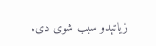زیاتېدو سبب شوی دی.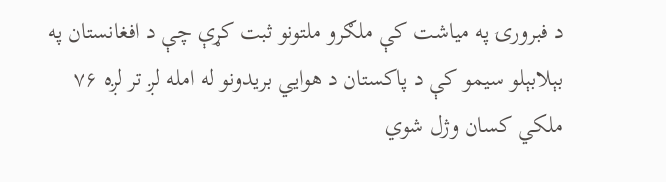د فبرورۍ په میاشت کې ملګرو ملتونو ثبت کړې چې د افغانستان په بېلابېلو سیمو کې د پاکستان د هوايي بریدونو له امله لږ تر لږه ۷۶ ملکي کسان وژل شوي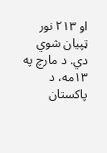او ۲۱۳ نور ټپیان شوي دي. د مارچ په ۱۳مه، د پاکستان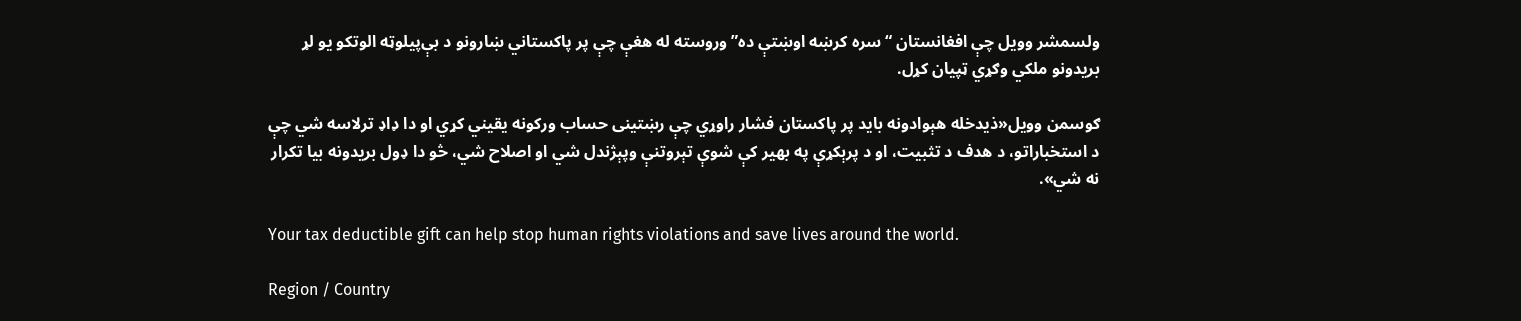ولسمشر وویل چې افغانستان “سره کرښه اوښتې ده” وروسته له هغې چې پر پاکستاني ښارونو د بې‌پیلوټه الوتکو یو لړ بریدونو ملکي وګړي ټپیان کړل.

ګوسمن وویل«ذیدخله هېوادونه باید پر پاکستان فشار راوړي چې رښتینی حساب ورکونه یقیني کړي او دا ډاډ ترلاسه شي چې د استخباراتو، د هدف د تثبیت، او د پرېکړې په بهیر کې شوې تېروتنې وپېژندل شي او اصلاح شي، څو دا ډول بریدونه بیا تکرار نه شي».

Your tax deductible gift can help stop human rights violations and save lives around the world.

Region / Country